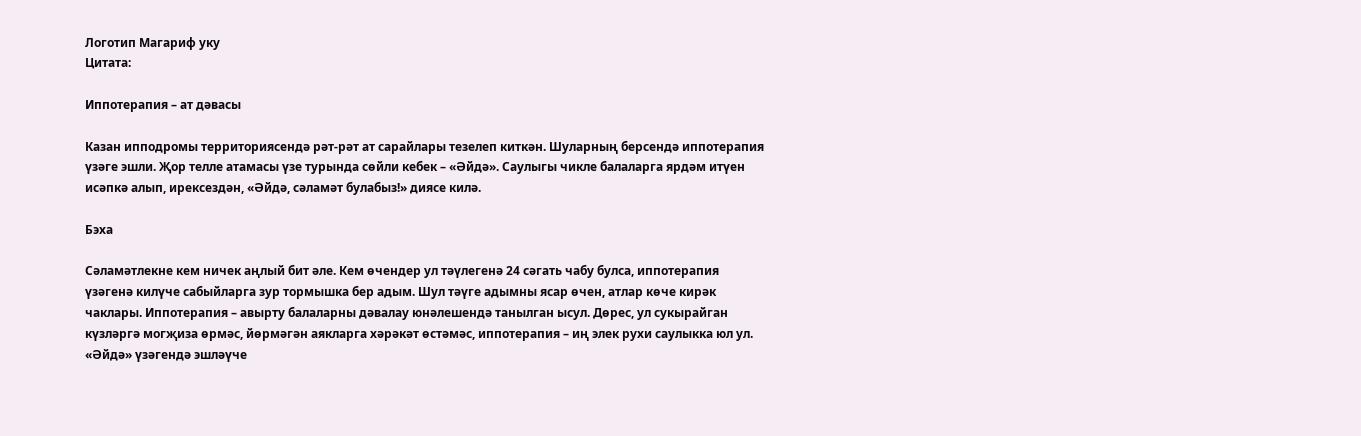Логотип Магариф уку
Цитата:

Иппотерапия – ат дәвасы

Казан ипподромы территориясендә рәт-рәт ат сарайлары тезелеп киткән. Шуларның берсендә иппотерапия үзәге эшли. Җор телле атамасы үзе турында сөйли кебек – «Әйдә». Саулыгы чикле балаларга ярдәм итүен исәпкә алып, ирексездән, «Әйдә, сәламәт булабыз!» диясе килә.

Бэха

Сәламәтлекне кем ничек аңлый бит әле. Кем өчендер ул тәүлегенә 24 сәгать чабу булса, иппотерапия үзәгенә килүче сабыйларга зур тормышка бер адым. Шул тәүге адымны ясар өчен, атлар көче кирәк чаклары. Иппотерапия – авырту балаларны дәвалау юнәлешендә танылган ысул. Дөрес, ул сукырайган күзләргә могҗиза өрмәс, йөрмәгән аякларга хәрәкәт өстәмәс, иппотерапия – иң элек рухи саулыкка юл ул. «Әйдә» үзәгендә эшләүче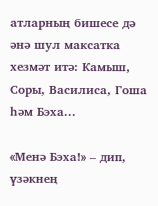атларның бишесе дә әнә шул максатка хезмәт итә: Камыш, Соры, Василиса, Гоша һәм Бэха...

«Менә Бэха!» – дип, үзәкнең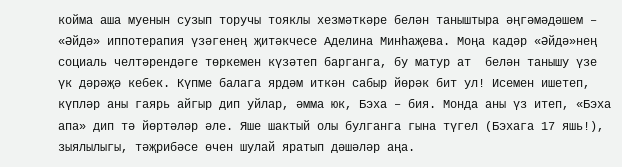койма аша муенын сузып торучы тояклы хезмәткәре белән таныштыра әңгәмәдәшем – «Әйдә» иппотерапия үзәгенең җитәкчесе Аделина Минһаҗева. Моңа кадәр «Әйдә»нең социаль челтәрендәге төркемен күзәтеп барганга, бу матур ат  белән танышу үзе үк дәрәҗә кебек. Күпме балага ярдәм иткән сабыр йөрәк бит ул! Исемен ишетеп, күпләр аны гаярь айгыр дип уйлар, әмма юк, Бэха – бия. Монда аны үз итеп, «Бэха апа» дип тә йөртәләр әле. Яше шактый олы булганга гына түгел (Бэхага 17 яшь!), зыялылыгы, тәҗрибәсе өчен шулай яратып дәшәләр аңа.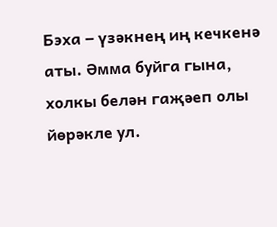Бэха ‒ үзәкнең иң кечкенә аты. Әмма буйга гына, холкы белән гаҗәеп олы йөрәкле ул.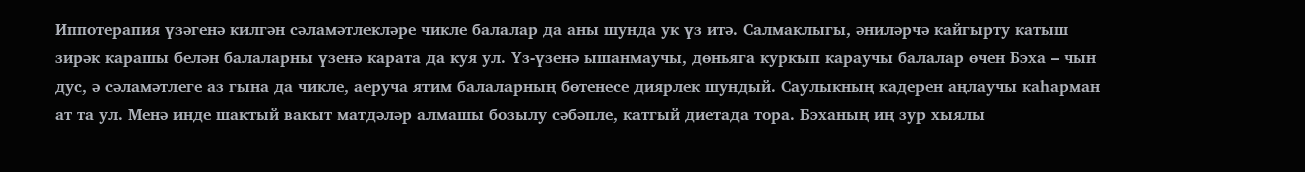Иппотерапия үзәгенә килгән сәламәтлекләре чикле балалар да аны шунда ук үз итә. Салмаклыгы, әниләрчә кайгырту катыш зирәк карашы белән балаларны үзенә карата да куя ул. Үз-үзенә ышанмаучы, дөньяга куркып караучы балалар өчен Бэха – чын дус, ә сәламәтлеге аз гына да чикле, аеруча ятим балаларның бөтенесе диярлек шундый. Саулыкның кадерен аңлаучы каһарман ат та ул. Менә инде шактый вакыт матдәләр алмашы бозылу сәбәпле, катгый диетада тора. Бэханың иң зур хыялы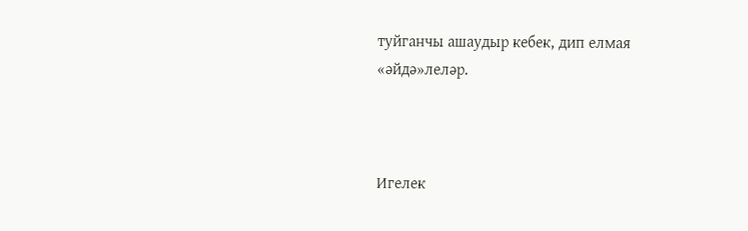туйганчы ашаудыр кебек, дип елмая «әйдә»леләр.



Игелек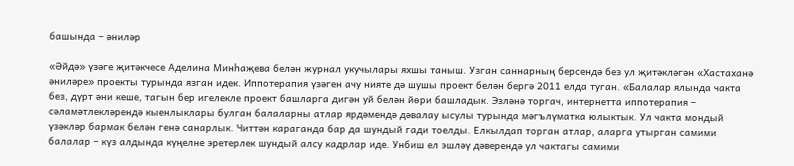башында – әниләр

«Әйдә» үзәге җитәкчесе Аделина Минһаҗева белән журнал укучылары яхшы таныш. Узган саннарның берсендә без ул җитәкләгән «Хастаханә әниләре» проекты турында язган идек. Иппотерапия үзәген ачу нияте дә шушы проект белән бергә 2011 елда туган. «Балалар ялында чакта без, дүрт әни кеше, тагын бер игелекле проект башларга дигән уй белән йөри башладык. Эзләнә торгач, интернетта иппотерапия – сәламәтлекләрендә кыенлыклары булган балаларны атлар ярдәмендә дәвалау ысулы турында мәгълүматка юлыктык. Ул чакта мондый үзәкләр бармак белән генә санарлык. Читтән караганда бар да шундый гади тоелды. Елкылдап торган атлар, аларга утырган самими балалар – күз алдында күңелне эретерлек шундый алсу кадрлар иде. Унбиш ел эшләү дәверендә ул чактагы самими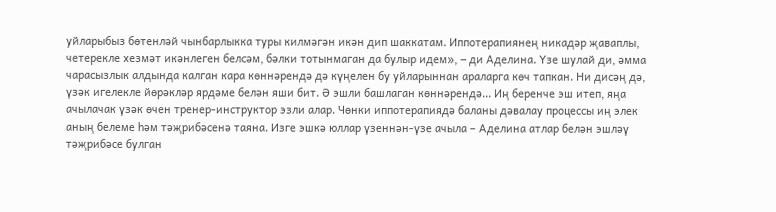уйларыбыз бөтенләй чынбарлыкка туры килмәгән икән дип шаккатам. Иппотерапиянең никадәр җаваплы, четерекле хезмәт икәнлеген белсәм, бәлки тотынмаган да булыр идем», ‒ ди Аделина. Үзе шулай ди, әмма чарасызлык алдында калган кара көннәрендә дә күңелен бу уйларыннан араларга көч тапкан. Ни дисәң дә, үзәк игелекле йөрәкләр ярдәме белән яши бит. Ә эшли башлаган көннәрендә... Иң беренче эш итеп, яңа ачылачак үзәк өчен тренер-инструктор эзли алар. Чөнки иппотерапиядә баланы дәвалау процессы иң элек аның белеме һәм тәҗрибәсенә таяна. Изге эшкә юллар үзеннән-үзе ачыла – Аделина атлар белән эшләү тәҗрибәсе булган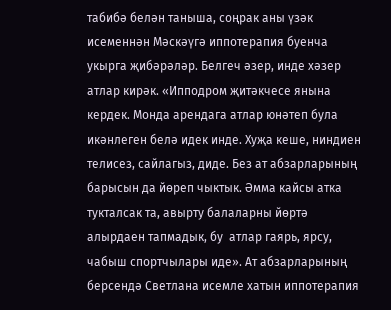табибә белән таныша, соңрак аны үзәк исеменнән Мәскәүгә иппотерапия буенча укырга җибәрәләр. Белгеч әзер, инде хәзер атлар кирәк. «Ипподром җитәкчесе янына кердек. Монда арендага атлар юнәтеп була икәнлеген белә идек инде. Хуҗа кеше, ниндиен телисез, сайлагыз, диде. Без ат абзарларының барысын да йөреп чыктык. Әмма кайсы атка тукталсак та, авырту балаларны йөртә алырдаен тапмадык, бу  атлар гаярь, ярсу, чабыш спортчылары иде». Ат абзарларының берсендә Светлана исемле хатын иппотерапия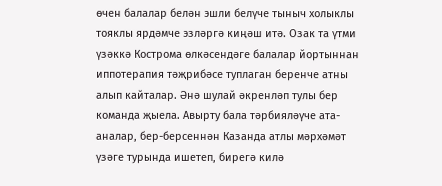өчен балалар белән эшли белүче тыныч холыклы тояклы ярдәмче эзләргә киңәш итә. Озак та үтми үзәккә Кострома өлкәсендәге балалар йортыннан иппотерапия тәҗрибәсе туплаган беренче атны алып кайталар. Әнә шулай әкренләп тулы бер команда җыела. Авырту бала тәрбияләүче ата-аналар, бер-берсеннән Казанда атлы мәрхәмәт үзәге турында ишетеп, бирегә килә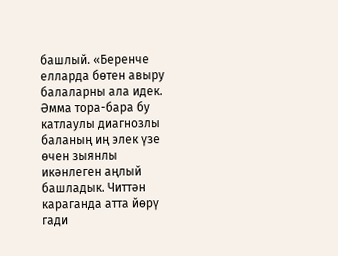башлый. «Беренче елларда бөтен авыру балаларны ала идек. Әмма тора-бара бу катлаулы диагнозлы баланың иң элек үзе өчен зыянлы икәнлеген аңлый башладык. Читтән караганда атта йөрү гади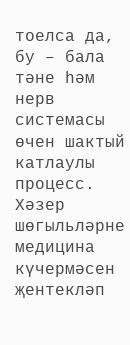тоелса да, бу – бала тәне һәм нерв системасы өчен шактый катлаулы процесс. Хәзер шөгыльләрне медицина күчермәсен җентекләп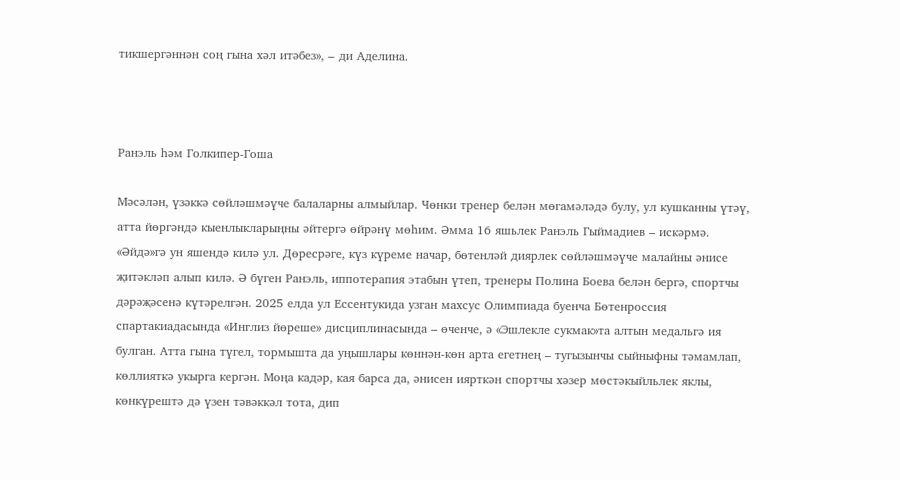тикшергәннән соң гына хәл итәбез», ‒ ди Аделина.



Ранэль һәм Голкипер-Гоша

Мәсәлән, үзәккә сөйләшмәүче балаларны алмыйлар. Чөнки тренер белән мөгамәләдә булу, ул кушканны үтәү, атта йөргәндә кыенлыкларыңны әйтергә өйрәнү мөһим. Әмма 16 яшьлек Ранэль Гыймадиев – искәрмә. «Әйдә»гә ун яшендә килә ул. Дөресрәге, күз күреме начар, бөтенләй диярлек сөйләшмәүче малайны әнисе җитәкләп алып килә. Ә бүген Ранэль, иппотерапия этабын үтеп, тренеры Полина Боева белән бергә, спортчы дәрәҗәсенә күтәрелгән. 2025 елда ул Ессентукида узган махсус Олимпиада буенча Бөтенроссия спартакиадасында «Инглиз йөреше» дисциплинасында – өченче, ә «Эшлекле сукмак»та алтын медальгә ия булган. Атта гына түгел, тормышта да уңышлары көннән-көн арта егетнең – тугызынчы сыйныфны тәмамлап, көллияткә укырга кергән. Моңа кадәр, кая барса да, әнисен иярткән спортчы хәзер мөстәкыйльлек яклы, көнкүрештә дә үзен тәвәккәл тота, дип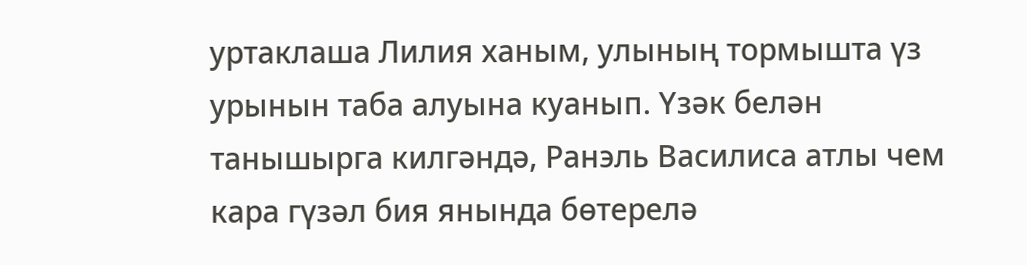уртаклаша Лилия ханым, улының тормышта үз урынын таба алуына куанып. Үзәк белән танышырга килгәндә, Ранэль Василиса атлы чем кара гүзәл бия янында бөтерелә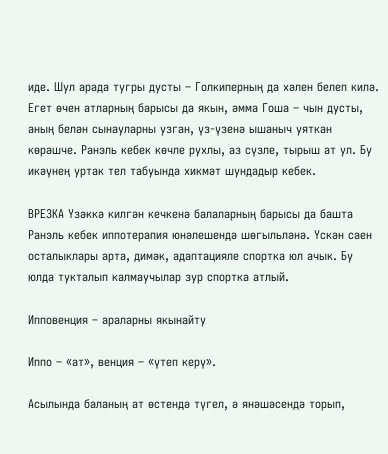иде. Шул арада тугры дусты – Голкиперның да хәлен белеп килә. Егет өчен атларның барысы да якын, әмма Гоша – чын дусты, аның белән сынауларны узган, үз-үзенә ышаныч уяткан көрәшче. Ранэль кебек көчле рухлы, аз сүзле, тырыш ат ул. Бу икәүнең уртак тел табуында хикмәт шундадыр кебек.

ВРЕЗКА Үзәккә килгән кечкенә балаларның барысы да башта Ранэль кебек иппотерапия юнәлешендә шөгыльләнә. Үскән саен осталыклары арта, димәк, адаптацияле спортка юл ачык. Бу юлда тукталып калмаучылар зур спортка атлый.

Ипповенция – араларны якынайту

Иппо – «ат», венция – «үтеп керү».

Асылында баланың ат өстендә түгел, ә янәшәсендә торып,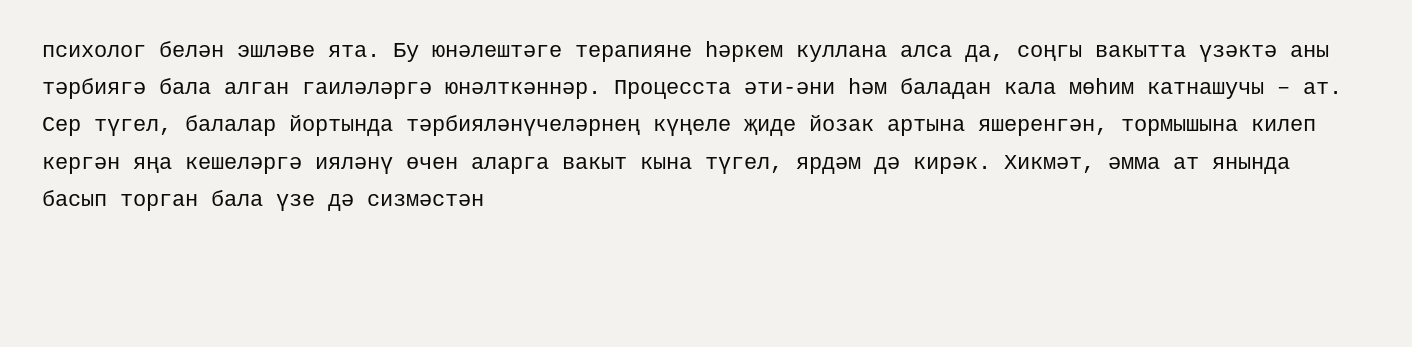психолог белән эшләве ята. Бу юнәлештәге терапияне һәркем куллана алса да, соңгы вакытта үзәктә аны тәрбиягә бала алган гаиләләргә юнәлткәннәр. Процесста әти-әни һәм баладан кала мөһим катнашучы – ат. Сер түгел, балалар йортында тәрбияләнүчеләрнең күңеле җиде йозак артына яшеренгән, тормышына килеп кергән яңа кешеләргә ияләнү өчен аларга вакыт кына түгел, ярдәм дә кирәк. Хикмәт, әмма ат янында басып торган бала үзе дә сизмәстән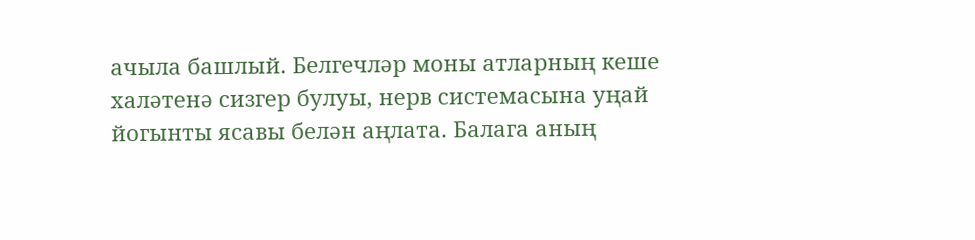ачыла башлый. Белгечләр моны атларның кеше халәтенә сизгер булуы, нерв системасына уңай йогынты ясавы белән аңлата. Балага аның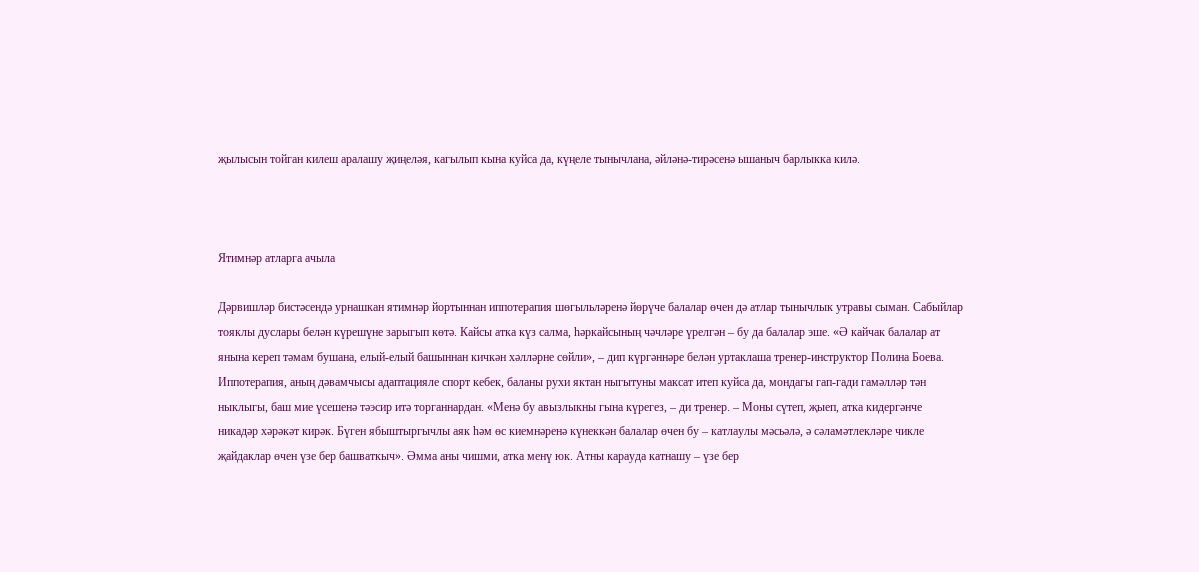җылысын тойган килеш аралашу җиңеләя, кагылып кына куйса да, күңеле тынычлана, әйләнә-тирәсенә ышаныч барлыкка килә.



Ятимнәр атларга ачыла

Дәрвишләр бистәсендә урнашкан ятимнәр йортыннан иппотерапия шөгыльләренә йөрүче балалар өчен дә атлар тынычлык утравы сыман. Сабыйлар тояклы дуслары белән күрешүне зарыгып көтә. Кайсы атка күз салма, һәркайсының чәчләре үрелгән – бу да балалар эше. «Ә кайчак балалар ат янына кереп тәмам бушана, елый-елый башыннан кичкән хәлләрне сөйли», – дип күргәннәре белән уртаклаша тренер-инструктор Полина Боева. Иппотерапия, аның дәвамчысы адаптацияле спорт кебек, баланы рухи яктан ныгытуны максат итеп куйса да, мондагы гап-гади гамәлләр тән ныклыгы, баш мие үсешенә тәэсир итә торганнардан. «Менә бу авызлыкны гына күрегез, – ди тренер. – Моны сүтеп, җыеп, атка кидергәнче никадәр хәрәкәт кирәк. Бүген ябыштыргычлы аяк һәм өс киемнәренә күнеккән балалар өчен бу – катлаулы мәсьәлә, ә сәламәтлекләре чикле җайдаклар өчен үзе бер башваткыч». Әмма аны чишми, атка менү юк. Атны карауда катнашу – үзе бер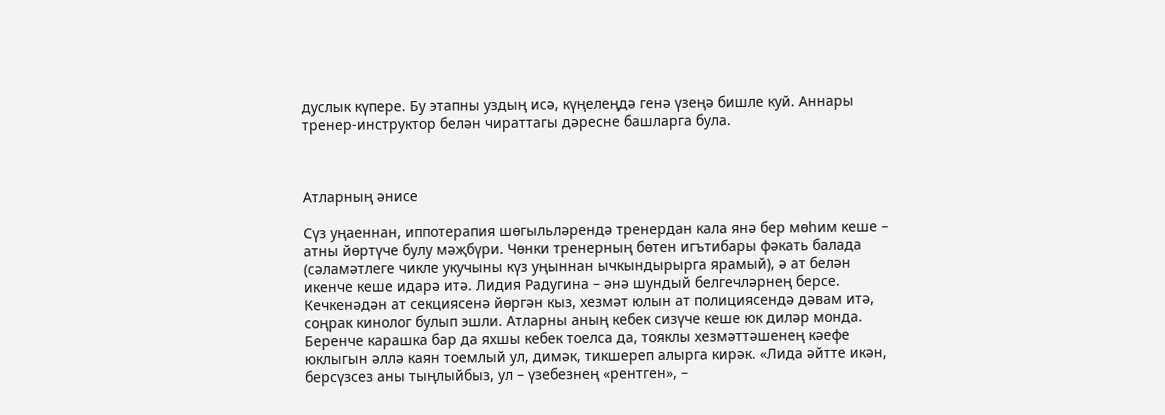дуслык күпере. Бу этапны уздың исә, күңелеңдә генә үзеңә бишле куй. Аннары тренер-инструктор белән чираттагы дәресне башларга була.



Атларның әнисе

Сүз уңаеннан, иппотерапия шөгыльләрендә тренердан кала янә бер мөһим кеше – атны йөртүче булу мәҗбүри. Чөнки тренерның бөтен игътибары фәкать балада (сәламәтлеге чикле укучыны күз уңыннан ычкындырырга ярамый), ә ат белән икенче кеше идарә итә. Лидия Радугина – әнә шундый белгечләрнең берсе. Кечкенәдән ат секциясенә йөргән кыз, хезмәт юлын ат полициясендә дәвам итә, соңрак кинолог булып эшли. Атларны аның кебек сизүче кеше юк диләр монда. Беренче карашка бар да яхшы кебек тоелса да, тояклы хезмәттәшенең кәефе юклыгын әллә каян тоемлый ул, димәк, тикшереп алырга кирәк. «Лида әйтте икән, берсүзсез аны тыңлыйбыз, ул – үзебезнең «рентген», –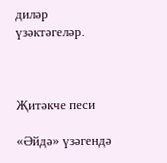диләр үзәктәгеләр.



Җитәкче песи

«Әйдә» үзәгендә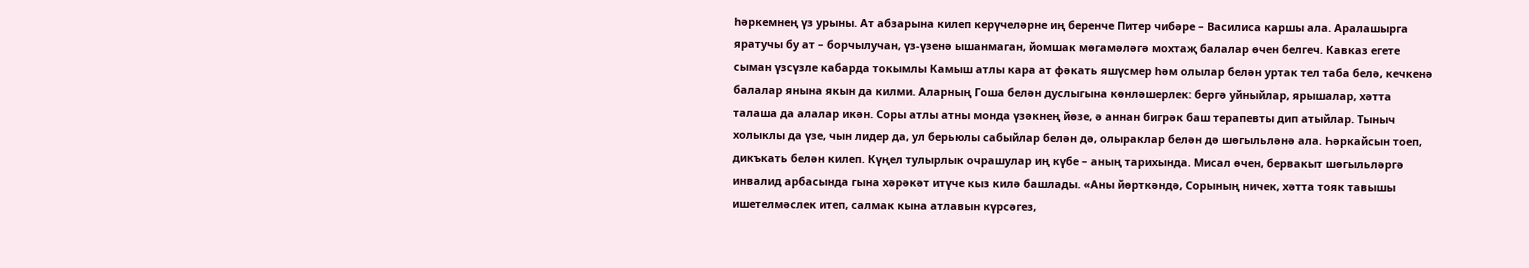һәркемнең үз урыны. Ат абзарына килеп керүчеләрне иң беренче Питер чибәре – Василиса каршы ала. Аралашырга яратучы бу ат – борчылучан, үз-үзенә ышанмаган, йомшак мөгамәләгә мохтаҗ балалар өчен белгеч. Кавказ егете сыман үзсүзле кабарда токымлы Камыш атлы кара ат фәкать яшүсмер һәм олылар белән уртак тел таба белә, кечкенә балалар янына якын да килми. Аларның Гоша белән дуслыгына көнләшерлек: бергә уйныйлар, ярышалар, хәтта талаша да алалар икән. Соры атлы атны монда үзәкнең йөзе, ә аннан бигрәк баш терапевты дип атыйлар. Тыныч холыклы да үзе, чын лидер да, ул берьюлы сабыйлар белән дә, олыраклар белән дә шөгыльләнә ала. Һәркайсын тоеп, дикъкать белән килеп. Күңел тулырлык очрашулар иң күбе – аның тарихында. Мисал өчен, бервакыт шөгыльләргә инвалид арбасында гына хәрәкәт итүче кыз килә башлады. «Аны йөрткәндә, Сорының ничек, хәтта тояк тавышы ишетелмәслек итеп, салмак кына атлавын күрсәгез,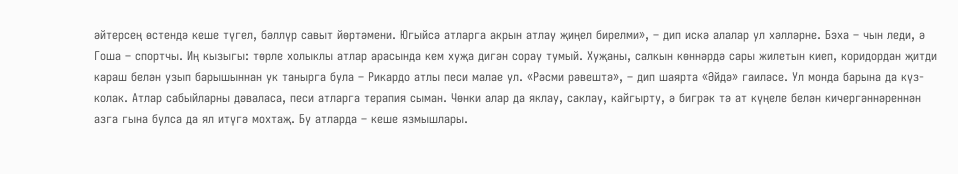әйтерсең өстендә кеше түгел, бәллүр савыт йөртәмени. Югыйсә атларга акрын атлау җиңел бирелми», – дип искә алалар ул хәлләрне. Бэха – чын леди, ә Гоша – спортчы. Иң кызыгы: төрле холыклы атлар арасында кем хуҗа дигән сорау тумый. Хуҗаны, салкын көннәрдә сары жилетын киеп, коридордан җитди караш белән узып барышыннан ук танырга була – Рикардо атлы песи малае ул. «Рәсми рәвештә», – дип шаярта «Әйдә» гаиләсе. Ул монда барына да күз-колак. Атлар сабыйларны дәваласа, песи атларга терапия сыман. Чөнки алар да яклау, саклау, кайгырту, ә бигрәк тә ат күңеле белән кичергәннәреннән азга гына булса да ял итүгә мохтаҗ. Бу атларда – кеше язмышлары.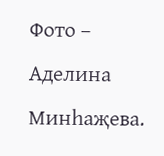Фото – Аделина Минһаҗева.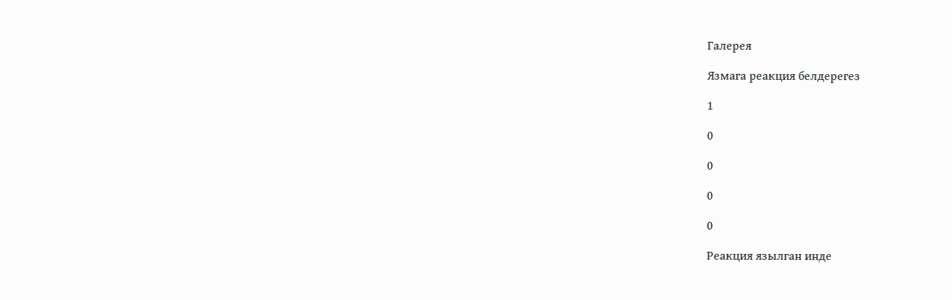Галерея

Язмага реакция белдерегез

1

0

0

0

0

Реакция язылган инде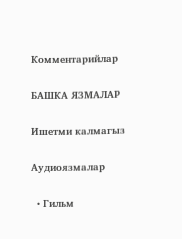Комментарийлар

БАШКА ЯЗМАЛАР

Ишетми калмагыз

Аудиоязмалар

  • Гильм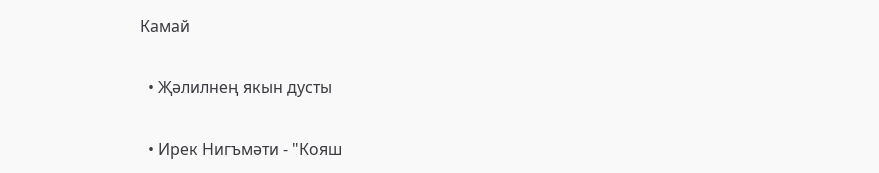Камай

  • Җәлилнең якын дусты

  • Ирек Нигъмәти - "Кояш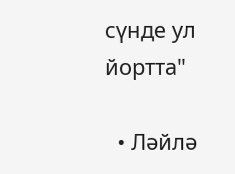сүнде ул йортта"

  • Ләйлә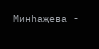Минһаҗева -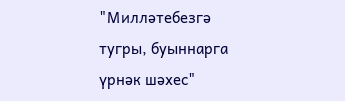"Милләтебезгә тугры, буыннарга үрнәк шәхес"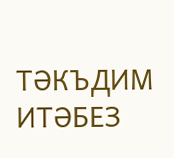ТӘКЪДИМ ИТӘБЕЗ